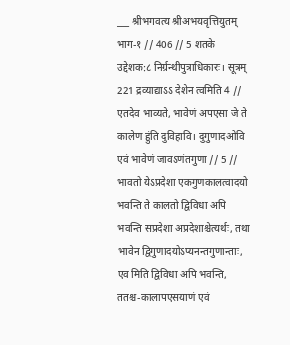___ श्रीभगवत्य श्रीअभयवृत्तियुतम् भाग-१ // 406 // 5 शतके उद्देशक:८ निर्ग्रन्थीपुत्राधिकारः। सूत्रम् 221 द्रव्याद्याऽऽ देशेन त्वमिति 4 // एतदेव भाव्यते, भावेणं अपएसा जे ते कालेण हुंति दुविहावि। दुगुणादओवि एवं भावेणं जावऽणंतगुणा // 5 // भावतो येऽप्रदेशा एकगुणकालत्वादयो भवन्ति ते कालतो द्विविधा अपि भवन्ति सप्रदेशा अप्रदेशाश्चेत्यर्थः, तथा भावेन द्विगुणादयोऽप्यनन्तगुणान्ताः, एव मिति द्विविधा अपि भवन्ति, ततश्च-कालापएसयाणं एवं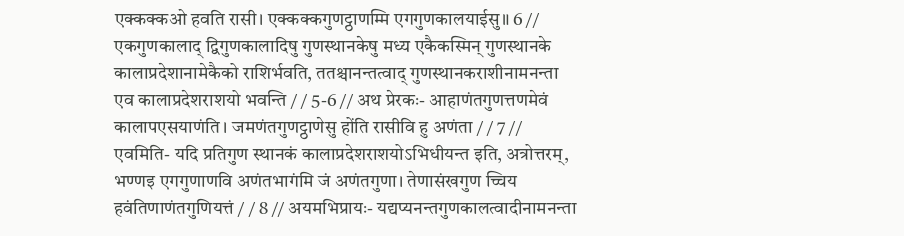एक्कक्कओ हवति रासी। एक्कक्कगुणट्ठाणम्मि एगगुणकालयाईसु॥ 6 // एकगुणकालाद् द्विगुणकालादिषु गुणस्थानकेषु मध्य एकैकस्मिन् गुणस्थानके कालाप्रदेशानामेकैको राशिर्भवति, ततश्चानन्तत्वाद् गुणस्थानकराशीनामनन्ता एव कालाप्रदेशराशयो भवन्ति / / 5-6 // अथ प्रेरकः- आहाणंतगुणत्तणमेवं कालापएसयाणंति। जमणंतगुणट्ठाणेसु होंति रासीवि हु अणंता / / 7 // एवमिति- यदि प्रतिगुण स्थानकं कालाप्रदेशराशयोऽभिधीयन्त इति, अत्रोत्तरम्, भण्णइ एगगुणाणवि अणंतभागंमि जं अणंतगुणा। तेणासंखगुण च्चिय हवंतिणाणंतगुणियत्तं / / 8 // अयमभिप्रायः- यद्यप्यनन्तगुणकालत्वादीनामनन्ता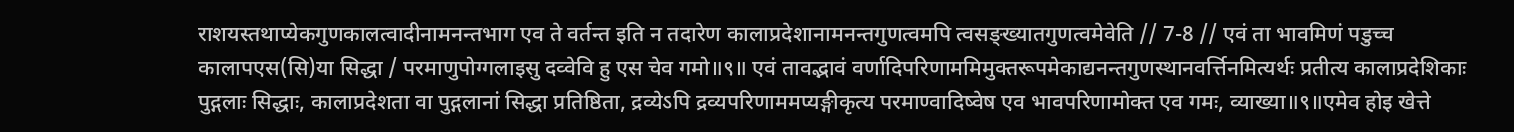राशयस्तथाप्येकगुणकालत्वादीनामनन्तभाग एव ते वर्तन्त इति न तदारेण कालाप्रदेशानामनन्तगुणत्वमपि त्वसङ्ख्यातगुणत्वमेवेति // 7-8 // एवं ता भावमिणं पडुच्च कालापएस(सि)या सिद्धा / परमाणुपोग्गलाइसु दव्वेवि हु एस चेव गमो॥९॥ एवं तावद्भावं वर्णादिपरिणाममिमुक्तरूपमेकाद्यनन्तगुणस्थानवर्त्तिनमित्यर्थः प्रतीत्य कालाप्रदेशिकाः पुद्गलाः सिद्धाः, कालाप्रदेशता वा पुद्गलानां सिद्धा प्रतिष्ठिता, द्रव्येऽपि द्रव्यपरिणाममप्यङ्गीकृत्य परमाण्वादिष्वेष एव भावपरिणामोक्त एव गमः, व्याख्या॥९॥एमेव होइ खेत्ते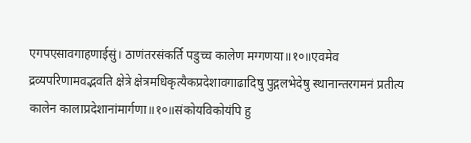एगपएसावगाहणाईसुं। ठाणंतरसंकर्ति पडुच्च कालेण मग्गणया॥१०॥एवमेव द्रव्यपरिणामवद्भवति क्षेत्रे क्षेत्रमधिकृत्यैकप्रदेशावगाढादिषु पुद्गलभेदेषु स्थानान्तरगमनं प्रतीत्य कालेन कालाप्रदेशानांमार्गणा॥१०॥संकोयविकोयंपि हु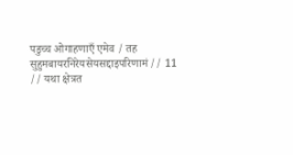पडुच्च ओगाहणाएँ एमेव / तह सुहुमबायरनिरेयसेयसद्दाइपरिणामं // 11 // यथा क्षेत्रत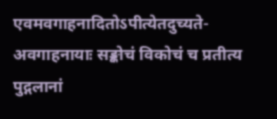एवमवगाहनादितोऽपीत्येतदुच्यते- अवगाहनायाः सङ्कोचं विकोचं च प्रतीत्य पुद्गलानां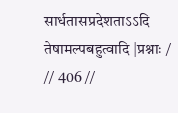सार्धतासप्रदेशताऽऽदि तेषामल्पबहुत्वादि |प्रश्नाः / // 406 //